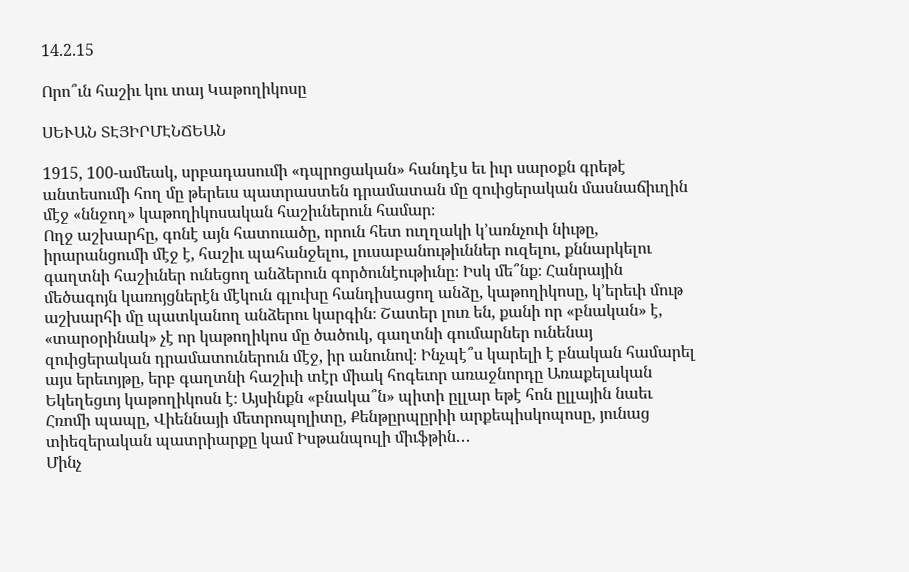14.2.15

Որո՞ւն հաշիւ կու տայ Կաթողիկոսը

ՍԵՒԱՆ ՏԷՅԻՐՄԷՆՃԵԱՆ

1915, 100-ամեակ, սրբադասումի «դպրոցական» հանդէս եւ իւր սարօքն գրեթէ անտեսումի հող մը թերեւս պատրաստեն դրամատան մը զուիցերական մասնաճիւղին մէջ «ննջող» կաթողիկոսական հաշիւներուն համար։
Ողջ աշխարհը, գոնէ այն հատուածը, որուն հետ ուղղակի կ՚առնչուի նիւթը, իրարանցումի մէջ է, հաշիւ պահանջելու, լուսաբանութիւններ ուզելու, քննարկելու գաղտնի հաշիւներ ունեցող անձերուն գործունէութիւնը։ Իսկ մե՞նք։ Հանրային մեծագոյն կառոյցներէն մէկուն գլուխը հանդիսացող անձը, կաթողիկոսը, կ՚երեւի մութ աշխարհի մը պատկանող անձերու կարգին։ Շատեր լուռ են, քանի որ «բնական» է, «տարօրինակ» չէ որ կաթողիկոս մը ծածուկ, գաղտնի գումարներ ունենայ զուիցերական դրամատուներուն մէջ, իր անունով։ Ինչպէ՞ս կարելի է բնական համարել այս երեւոյթը, երբ գաղտնի հաշիւի տէր միակ հոգեւոր առաջնորդը Առաքելական Եկեղեցւոյ կաթողիկոսն է։ Այսինքն «բնակա՞ն» պիտի ըլլար եթէ հոն ըլլային նաեւ Հռոմի պապը, Վիեննայի մետրոպոլիտը, Քենթըրպըրիի արքեպիսկոպոսը, յունաց տիեզերական պատրիարքը կամ Իսթանպուլի միւֆթին․․․
Մինչ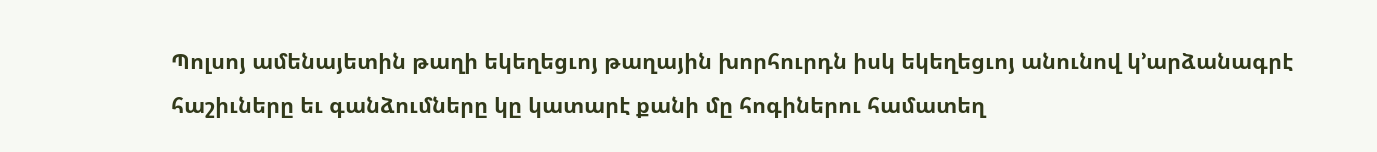Պոլսոյ ամենայետին թաղի եկեղեցւոյ թաղային խորհուրդն իսկ եկեղեցւոյ անունով կ՚արձանագրէ հաշիւները եւ գանձումները կը կատարէ քանի մը հոգիներու համատեղ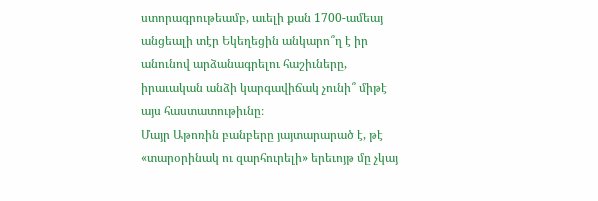ստորագրութեամբ, աւելի քան 1700-ամեայ անցեալի տէր Եկեղեցին անկարո՞ղ է իր անունով արձանագրելու հաշիւները, իրաւական անձի կարգավիճակ չունի՞ միթէ այս հաստատութիւնը։
Մայր Աթոռին բանբերը յայտարարած է, թէ «տարօրինակ ու զարհուրելի» երեւոյթ մը չկայ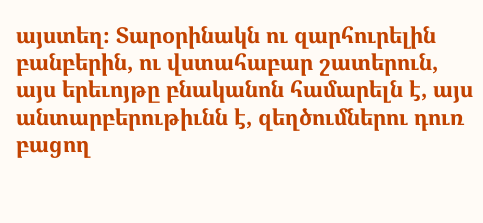այստեղ։ Տարօրինակն ու զարհուրելին բանբերին, ու վստահաբար շատերուն, այս երեւոյթը բնականոն համարելն է, այս անտարբերութիւնն է, զեղծումներու դուռ բացող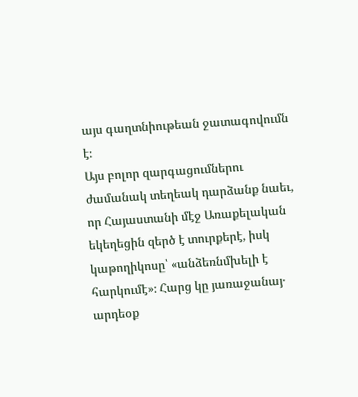այս գաղտնիութեան ջատագովումն է։
Այս բոլոր զարգացումներու ժամանակ տեղեակ դարձանք նաեւ, որ Հայաստանի մէջ Առաքելական եկեղեցին զերծ է տուրքերէ, իսկ կաթողիկոսը՝ «անձեռնմխելի է հարկումէ»։ Հարց կը յառաջանայ․ արդեօք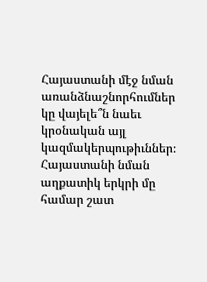Հայաստանի մէջ նման առանձնաշնորհումներ կը վայելե՞ն նաեւ կրօնական այլ կազմակերպութիւններ։ Հայաստանի նման աղքատիկ երկրի մը համար շատ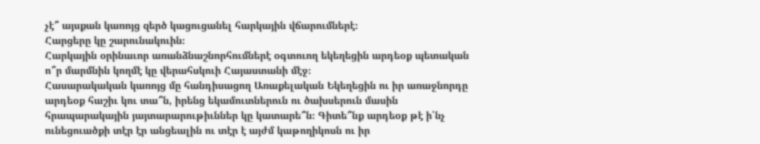չէ՞ այսքան կառոյց զերծ կացուցանել հարկային վճարումներէ։
Հարցերը կը շարունակուին։
Հարկային օրինաւոր առանձնաշնորհումներէ օգտուող եկեղեցին արդեօք պետական ո՞ր մարմնին կողմէ կը վերահսկուի Հայաստանի մէջ։
Հասարակական կառոյց մը հանդիսացող Առաքելական Եկեղեցին ու իր առաջնորդը արդեօք հաշիւ կու տա՞ն, իրենց եկամուտներուն ու ծախսերուն մասին հրապարակային յայտարարութիւններ կը կատարե՞ն։ Գիտե՞նք արդեօք թէ ի՛նչ ունեցուածքի տէր էր անցեալին ու տէր է այժմ կաթողիկոսն ու իր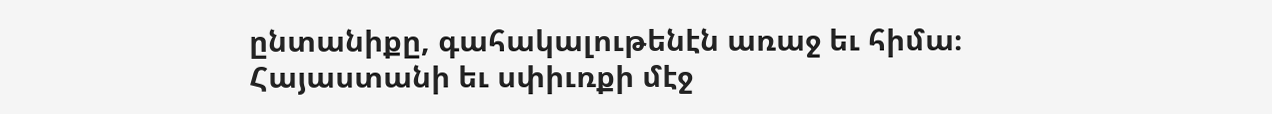ընտանիքը, գահակալութենէն առաջ եւ հիմա։
Հայաստանի եւ սփիւռքի մէջ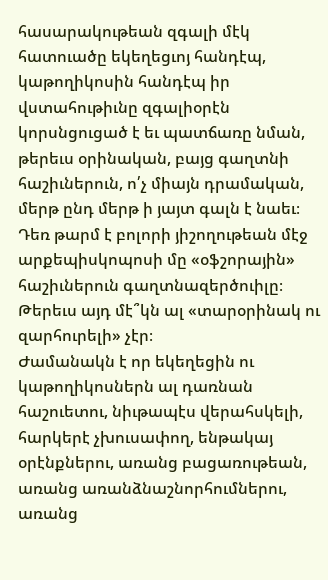հասարակութեան զգալի մէկ հատուածը եկեղեցւոյ հանդէպ, կաթողիկոսին հանդէպ իր վստահութիւնը զգալիօրէն կորսնցուցած է եւ պատճառը նման, թերեւս օրինական, բայց գաղտնի հաշիւներուն, ո՛չ միայն դրամական, մերթ ընդ մերթ ի յայտ գալն է նաեւ։ Դեռ թարմ է բոլորի յիշողութեան մէջ արքեպիսկոպոսի մը «օֆշորային» հաշիւներուն գաղտնազերծուիլը։ Թերեւս այդ մէ՞կն ալ «տարօրինակ ու զարհուրելի» չէր։
Ժամանակն է որ եկեղեցին ու կաթողիկոսներն ալ դառնան հաշուետու, նիւթապէս վերահսկելի, հարկերէ չխուսափող, ենթակայ օրէնքներու, առանց բացառութեան, առանց առանձնաշնորհումներու, առանց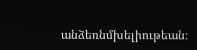անձեռնմխելիութեան։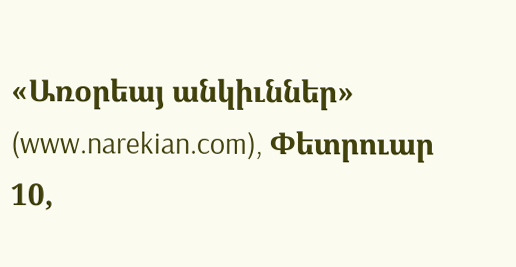«Առօրեայ անկիւններ» (www.narekian.com), Փետրուար 10,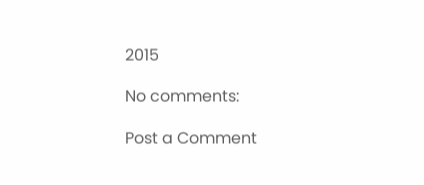2015

No comments:

Post a Comment